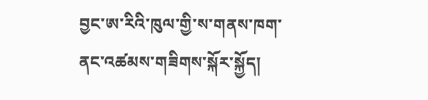བྱང་ཨ་རིའི་ཁུལ་གྱི་ས་གནས་ཁག་ནང་འཚམས་གཟིགས་སྐོར་སྐྱོད།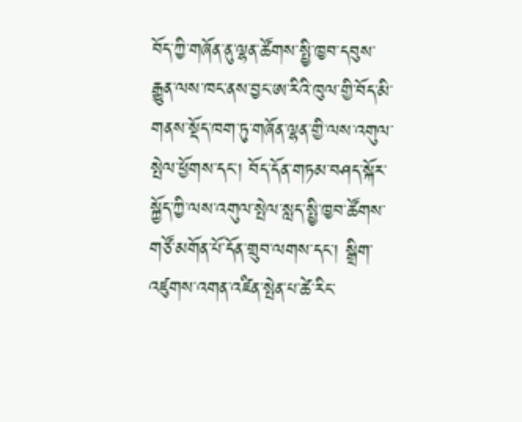བོད་ཀྱི་གཞོན་ནུ་ལྷན་ཚོགས་སྤྱི་ཁྱབ་དབུས་རྒྱུན་ལས་ཁང་ནས་བྱང་ཨ་རིའི་ཁུལ་གྱི་བོད་མི་གནས་སྡོད་ཁག་ཏུ་གཞོན་ལྷན་གྱི་ལས་འགུལ་སྤེལ་ཕྱོགས་དང་། བོད་དོན་གཏམ་བཤད་སྐོར་སྐྱོད་ཀྱི་ལས་འགུལ་སྤེལ་སླད་སྤྱི་ཁྱབ་ཚོགས་གཙོ་མགོན་པོ་དོན་གྲུབ་ལགས་དང་། སྒྲིག་འཛུགས་འགན་འཛིན་སྤེན་པ་ཚེ་རིང་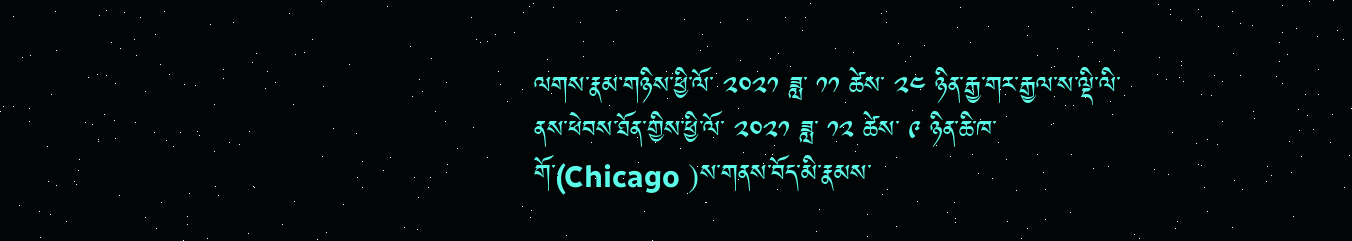ལགས་རྣམ་གཉིས་ཕྱི་ལོ་ ༢༠༢༡ ཟླ་ ༡༡ ཚེས་ ༢༤ ཉིན་རྒྱ་གར་རྒྱལ་ས་ལྡི་ལི་ནས་ཕེབས་ཐོན་གྱིས་ཕྱི་ལོ་ ༢༠༢༡ ཟླ་ ༡༢ ཚེས་ ༩ ཉིན་ཆི་ཁ་གོ་(Chicago )ས་གནས་བོད་མི་རྣམས་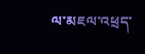ལ་མཇལ་འཕྲད་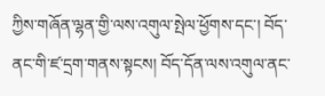ཀྱིས་གཞོན་ལྷན་གྱི་ལས་འགུལ་སྤེལ་ཕྱོགས་དང་། བོད་ནང་གི་ཛ་དྲག་གནས་སྟངས། བོད་དོན་ལས་འགུལ་ནང་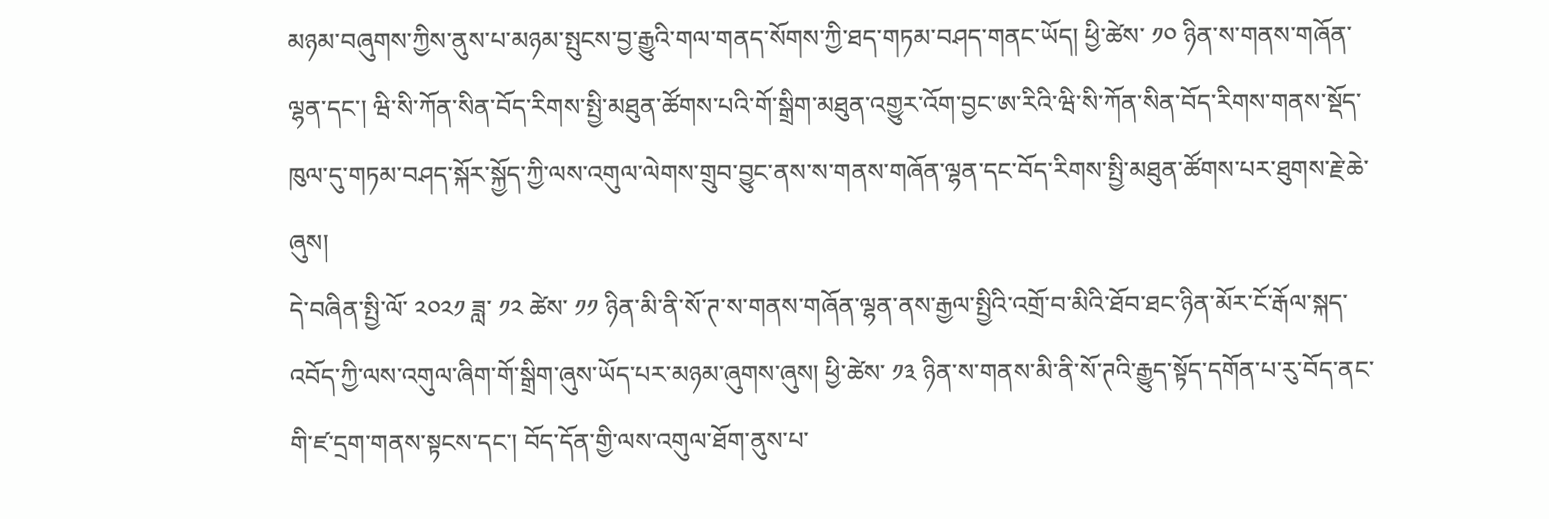མཉམ་བཞུགས་ཀྱིས་ནུས་པ་མཉམ་སྤུངས་བྱ་རྒྱུའི་གལ་གནད་སོགས་ཀྱི་ཐད་གཏམ་བཤད་གནང་ཡོད། ཕྱི་ཚེས་ ༡༠ ཉིན་ས་གནས་གཞོན་ལྷན་དང་། ཝི་སི་ཀོན་སིན་བོད་རིགས་སྤྱི་མཐུན་ཚོགས་པའི་གོ་སྒྲིག་མཐུན་འགྱུར་འོག་བྱང་ཨ་རིའི་ཝི་སི་ཀོན་སིན་བོད་རིགས་གནས་སྡོད་ཁུལ་དུ་གཏམ་བཤད་སྐོར་སྐྱོད་ཀྱི་ལས་འགུལ་ལེགས་གྲུབ་བྱུང་ནས་ས་གནས་གཞོན་ལྷན་དང་བོད་རིགས་སྤྱི་མཐུན་ཚོགས་པར་ཐུགས་རྗེ་ཆེ་ཞུས།
དེ་བཞིན་སྤྱི་ལོ་ ༢༠༢༡ ཟླ་ ༡༢ ཚེས་ ༡༡ ཉིན་མི་ནི་སོ་ཊ་ས་གནས་གཞོན་ལྷན་ནས་རྒྱལ་སྤྱིའི་འགྲོ་བ་མིའི་ཐོབ་ཐང་ཉིན་མོར་ངོ་རྒོལ་སྐད་འབོད་ཀྱི་ལས་འགུལ་ཞིག་གོ་སྒྲིག་ཞུས་ཡོད་པར་མཉམ་ཞུགས་ཞུས། ཕྱི་ཚེས་ ༡༣ ཉིན་ས་གནས་མི་ནི་སོ་ཊའི་རྒྱུད་སྟོད་དགོན་པ་རུ་བོད་ནང་གི་ཛ་དྲག་གནས་སྟངས་དང་། བོད་དོན་གྱི་ལས་འགུལ་ཐོག་ནུས་པ་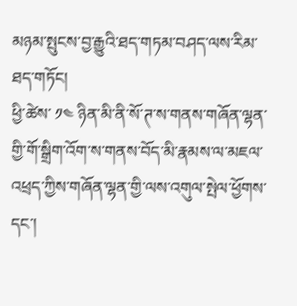མཉམ་སྤུངས་བྱ་རྒྱུའི་ཐད་གཏམ་བཤད་ལས་རིམ་ཐད་གཏོང།
ཕྱི་ཚེས་ ༡༤ ཉིན་མི་ནི་སོ་ཊ་ས་གནས་གཞོན་ལྷན་གྱི་གོ་སྒྲིག་འོག་ས་གནས་བོད་མི་རྣམས་ལ་མཇལ་འཕྲད་ཀྱིས་གཞོན་ལྷན་གྱི་ལས་འགུལ་སྤེལ་ཕྱོགས་དང་།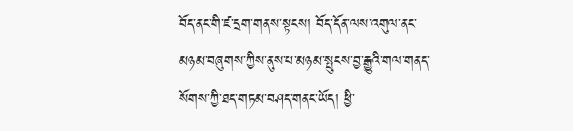བོད་ནང་གི་ཛ་དྲག་གནས་སྟངས། བོད་དོན་ལས་འགུལ་ནང་མཉམ་བཞུགས་ཀྱིས་ནུས་པ་མཉམ་སྤུངས་བྱ་རྒྱུའི་གལ་གནད་སོགས་ཀྱི་ཐད་གཏམ་བཤད་གནང་ཡོད། ཕྱི་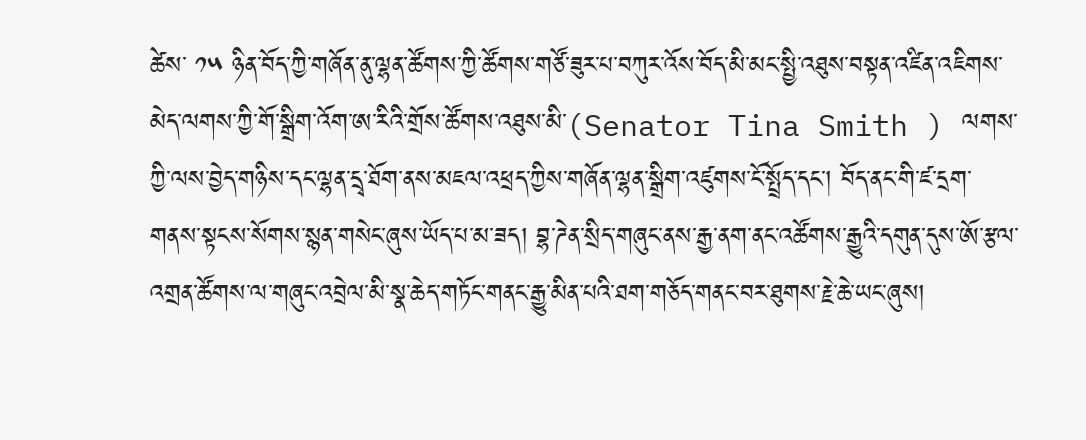ཚེས་ ༡༥ ཉིན་བོད་ཀྱི་གཞོན་ནུ་ལྷན་ཚོགས་ཀྱི་ཚོགས་གཙོ་ཟུར་པ་བཀུར་འོས་བོད་མི་མང་སྤྱི་འཐུས་བསྟན་འཛིན་འཇིགས་མེད་ལགས་ཀྱི་གོ་སྒྲིག་འོག་ཨ་རིའི་གྲོས་ཚོགས་འཐུས་མི་(Senator Tina Smith ) ལགས་ཀྱི་ལས་བྱེད་གཉིས་དང་ལྷན་དྲྭ་ཐོག་ནས་མཇལ་འཕྲད་ཀྱིས་གཞོན་ལྷན་སྒྲིག་འཛུགས་ངོ་སྤྲོད་དང་། བོད་ནང་གི་ཛ་དྲག་གནས་སྟངས་སོགས་སྙན་གསེང་ཞུས་ཡོད་པ་མ་ཟད། བྷ་ཌེན་སྲིད་གཞུང་ནས་རྒྱ་ནག་ནང་འཚོགས་རྒྱུའི་དགུན་དུས་ཨོ་རྩལ་འགྲན་ཚོགས་ལ་གཞུང་འབྲེལ་མི་སྣ་ཆེད་གཏོང་གནང་རྒྱུ་མིན་པའི་ཐག་གཅོད་གནང་བར་ཐུགས་རྗེ་ཆེ་ཡང་ཞུས།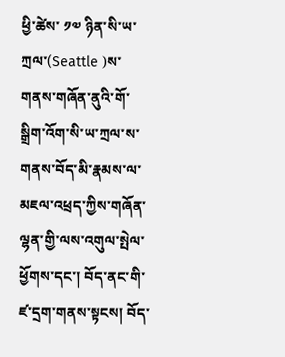ཕྱི་ཚེས་ ༡༧ ཉིན་སི་ཡ་ཀྲལ་(Seattle )ས་གནས་གཞོན་ནུའི་གོ་སྒྲིག་འོག་སི་ཡ་ཀྲལ་ས་གནས་བོད་མི་རྣམས་ལ་མཇལ་འཕྲད་ཀྱིས་གཞོན་ལྷན་གྱི་ལས་འགུལ་སྤེལ་ཕྱོགས་དང་། བོད་ནང་གི་ཛ་དྲག་གནས་སྟངས། བོད་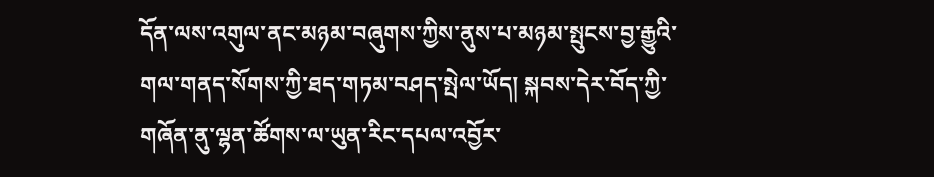དོན་ལས་འགུལ་ནང་མཉམ་བཞུགས་ཀྱིས་ནུས་པ་མཉམ་སྤུངས་བྱ་རྒྱུའི་གལ་གནད་སོགས་ཀྱི་ཐད་གཏམ་བཤད་སྤེལ་ཡོད། སྐབས་དེར་བོད་ཀྱི་གཞོན་ནུ་ལྷན་ཚོགས་ལ་ཡུན་རིང་དཔལ་འབྱོར་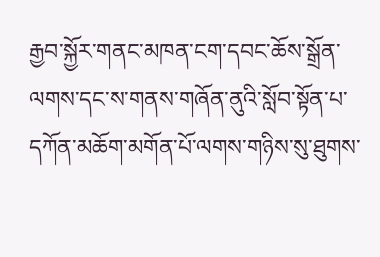རྒྱབ་སྐྱོར་གནང་མཁན་ངག་དབང་ཆོས་སྒྲོན་ལགས་དང་ས་གནས་གཞོན་ནུའི་སློབ་སྟོན་པ་དཀོན་མཆོག་མགོན་པོ་ལགས་གཉིས་སུ་ཐུགས་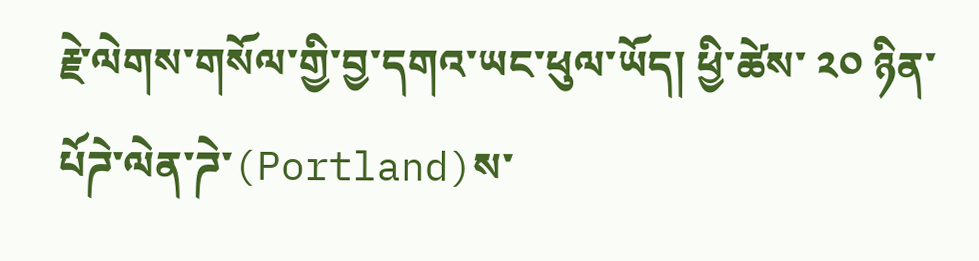རྗེ་ལེགས་གསོལ་གྱི་བྱ་དགའ་ཡང་ཕུལ་ཡོད། ཕྱི་ཚེས་ ༢༠ ཉིན་པོཌེ་ལེན་ཌེ་(Portland)ས་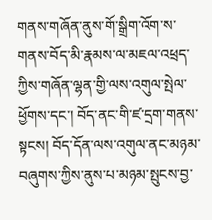གནས་གཞོན་ནུས་གོ་སྒྲིག་འོག་ས་གནས་བོད་མི་རྣམས་ལ་མཇལ་འཕྲད་ཀྱིས་གཞོན་ལྷན་གྱི་ལས་འགུལ་སྤེལ་ཕྱོགས་དང་། བོད་ནང་གི་ཛ་དྲག་གནས་སྟངས། བོད་དོན་ལས་འགུལ་ནང་མཉམ་བཞུགས་ཀྱིས་ནུས་པ་མཉམ་སྤུངས་བྱ་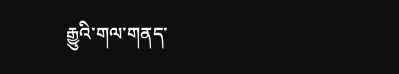རྒྱུའི་གལ་གནད་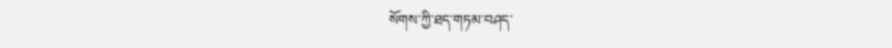སོགས་ཀྱི་ཐད་གཏམ་བཤད་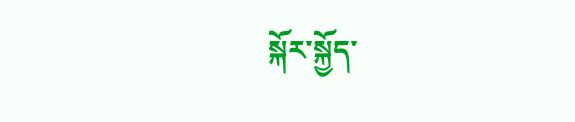སྐོར་སྐྱོད་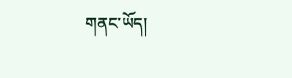གནང་ཡོད།